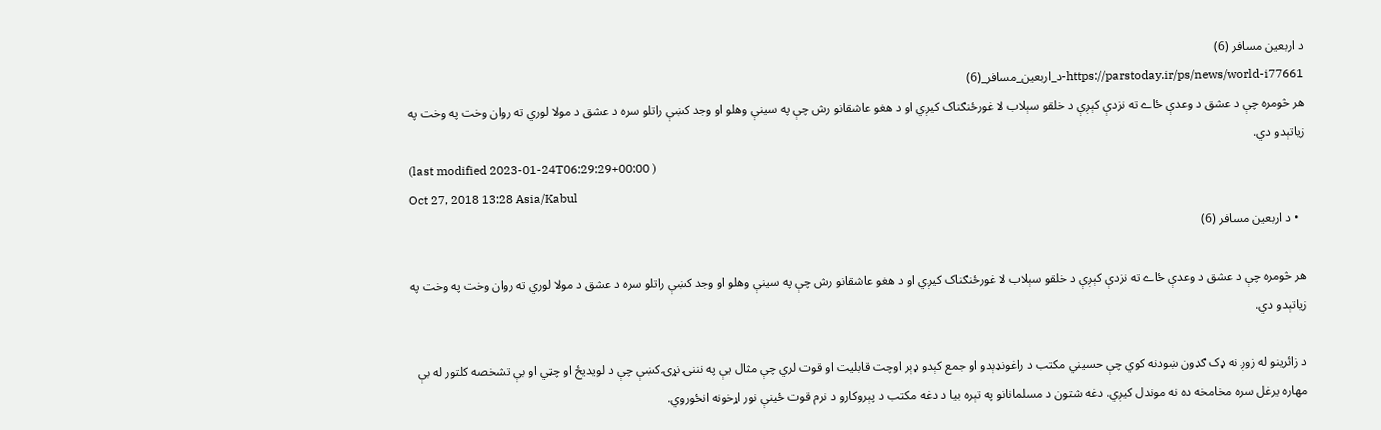د اربعين مسافر (6)
https://parstoday.ir/ps/news/world-i77661-د_اربعين_مسافر_(6)
هر څومره چې د عشق د وعدې ځاے ته نزدې کېږې د خلقو سېلاب لا غورځنګناک کيږي او د هغو عاشقانو رش چې په سينې وهلو او وجد کښې راتلو سره د عشق د مولا لوري ته روان وخت په وخت په زياتېدو دي.
(last modified 2023-01-24T06:29:29+00:00 )
Oct 27, 2018 13:28 Asia/Kabul
  • د اربعين مسافر (6)

هر څومره چې د عشق د وعدې ځاے ته نزدې کېږې د خلقو سېلاب لا غورځنګناک کيږي او د هغو عاشقانو رش چې په سينې وهلو او وجد کښې راتلو سره د عشق د مولا لوري ته روان وخت په وخت په زياتېدو دي.

د زائرينو له زوږ نه ډک ګډون ښودنه کوي چې حسيني مکتب د راغونډېدو او جمع کېدو ډېر اوچت قابليت او قوت لري چې مثال يې په نننۍ نړۍ کښې چې د لويديځ او چټي او بې تشخصه کلتور له بې مهاره يرغل سره مخامخه ده نه موندل کيږي. دغه شتون د مسلمانانو په تېره بيا د دغه مکتب د پېروکارو د نرم قوت ځينې نور اړخونه انځوروي.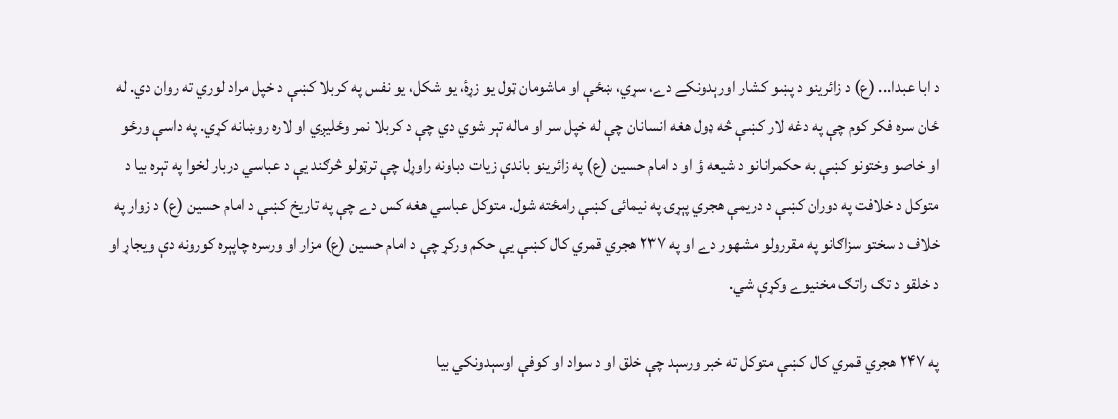د ابا عبدا... (ع) د زائرينو د پښو کشار اورېدونکے دے، سړي، ښځې او ماشومان ټول يو زړۀ، يو شکل، يو نفس په کربلا کښې د خپل مراد لوري ته روان دي. له ځان سره فکر کوم چې په دغه لار کښې څه ډول هغه انسانان چې له خپل سر او ماله تېر شوي دي چې د کربلا نمر وځليږي او لاره روښانه کړي. په داسې ورځو  او خاصو وختونو کښې به حکمرانانو د شيعه ؤ او د امام حسين (ع) په زائرينو باندې زيات دباونه راوړل چې ترټولو څرګند يې د عباسي دربار لخوا په تېره بيا د متوکل د خلافت په دوران کښې د دريمې هجري پېړۍ په نيمائۍ کښې رامځته شول. متوکل عباسي هغه کس دے چې په تاريخ کښې د امام حسين (ع) د زوار په خلاف د سختو سزاګانو په مقررولو مشهور دے او په ۲۳۷ هجري قمري کال کښې يې حکم ورکړ چې د امام حسين (ع) مزار او ورسره چاپېره کورونه دې ويجاړ او د خلقو د تګ راتګ مخنيوے وکړې شي.

په ۲۴۷ هجري قمري کال کښې متوکل ته خبر ورسېد چې خلق او د سواد او کوفې اوسېدونکي بيا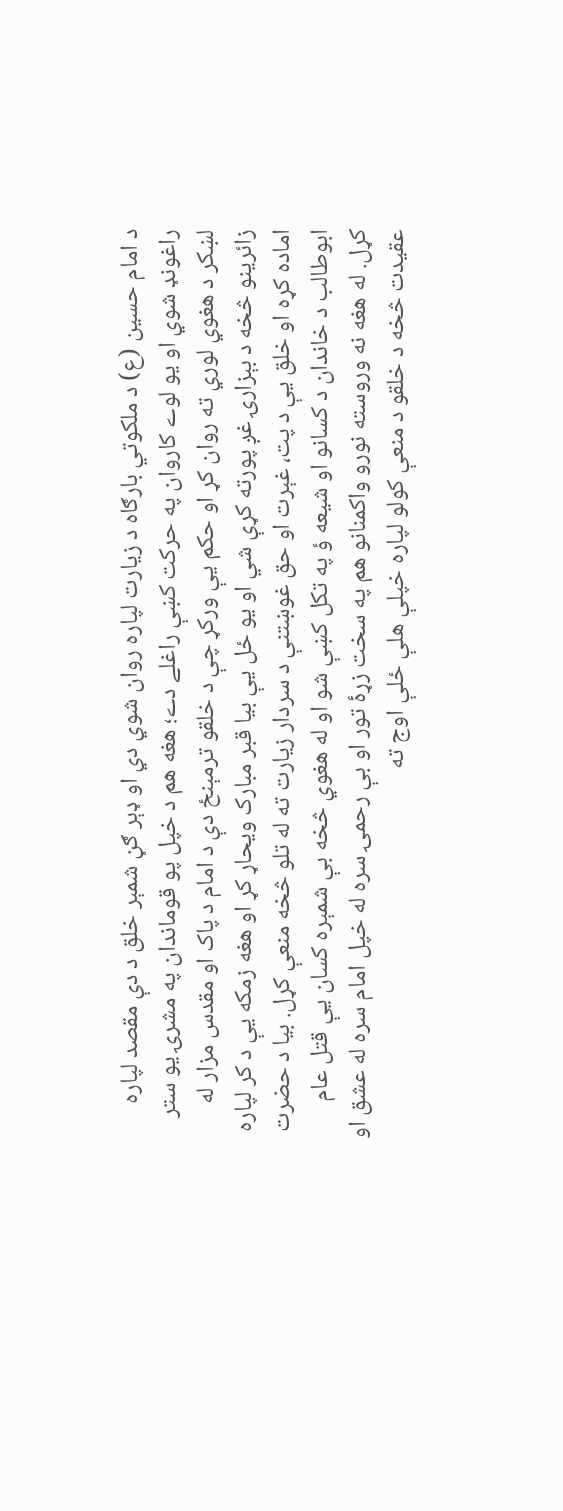د امام حسين (ع) د ملکوتي بارګاه د زيارت لپاره روان شوي دي او ډېر ګڼ شمېر خلق د دې مقصد لپاره راغونډ شوي او يو لوے کاروان په حرکت کښې راغلے دے؛ هغه هم د خپل پو قوماندان په مشرۍ يو ستر لښکر د هغوي لوري ته روان کړ او حکم يې ورکړ چې د خلقو ترمېنځ دې د امام د پاک او مقدس مزار له زائرينو څخه د بېزارۍ غږ پورته کړې شي او يو ځل يې بيا قبر مبارک ويحاړ کړ او هغه زمکه يې د کر لپاره اماده کړه او خلق يې د پت، غېرت او حق غوښتنې د سردار زيارت ته له تلو څخه منعې کړل. بيا د حضرت ابوطالب د خاندان د کسانو او شيعه ؤ په تکل کښې شو او له هغوي څخه بې شمېره کسان يې قتل عام کړل. له هغه نه وروسته نورو واکمنانو هم په سخت زړۀ تور او بې رحمۍ سره له خپل امام سره له عشق او عقيدت څخه د خلقو د منعې کولو لپاره خپلې هلې ځلې اوج ته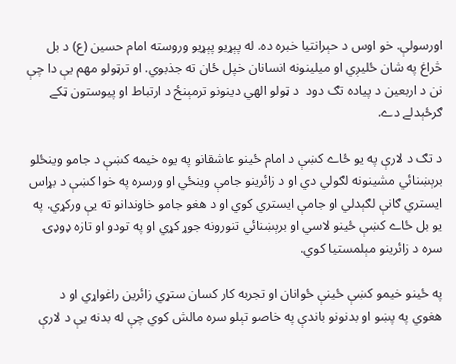اورسولې. خو اوس د حېرانتيا خبره ده. له پېړيو پېړيو وروسته امام حسين (ع) د بل څراغ په شان ځليږي او ميلينونه انسانان خپل ځان ته جذبوي. او ترټولو مهم يې دا چې نن د اربعين د پياده تګ دود  د ټولو الهي دينونو ترمېنځ د ارتباط او پيوستون ټکے ګرځېدلے دے.

د تګ د لارې په يو ځاے کښې د امام ځينو عاشقانو په يوه خيمه کښې د جامو وينځلو برېښنائي مشينونه لګولي دي او د زائرينو جامې وينځي او ورسره په خوا کښې د بړاس ايستري ګانې لګېدلي او جامې ايستري کوي او د هغو جامو خاوندانو ته يې ورکړي. په يو بل ځاے کښې ځينو لاسي او برېښنائي تنورونه جوړ کړي او په تودو او تازه ډوډۍ سره د زائرينو مېلمستيا کوي.

په ځينو خيمو کښې ځينې ځوانان او تجربه کار کسان ستړي زائرين راغواړي او د هغوي په پښو او بدنونو باندې په خاصو تېلو سره مالش کوي چې له بدنه يې د لارې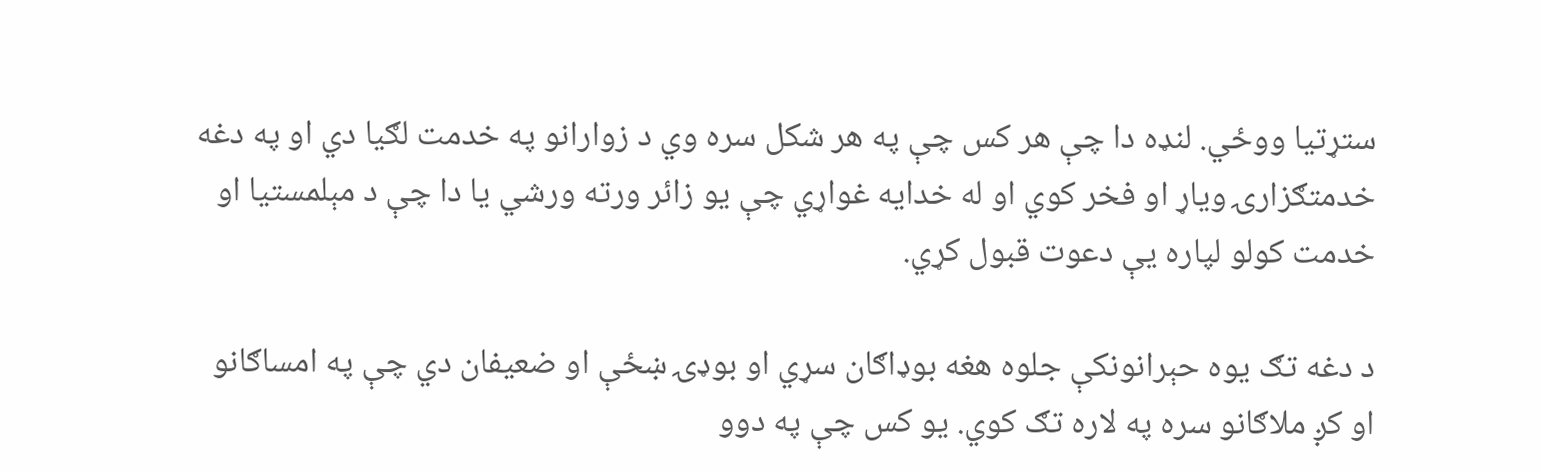ستړتيا ووځي. لنډه دا چې هر کس چې په هر شکل سره وي د زوارانو په خدمت لګيا دي او په دغه خدمتګزارۍ وياړ او فخر کوي او له خدايه غواړي چې يو زائر ورته ورشي يا دا چې د مېلمستيا او خدمت کولو لپاره يې دعوت قبول کړي.

د دغه تګ يوه حېرانونکې جلوه هغه بوډاګان سړي او بوډۍ ښځې او ضعيفان دي چې په امساګانو او کږ ملاګانو سره په لاره تګ کوي. يو کس چې په دوو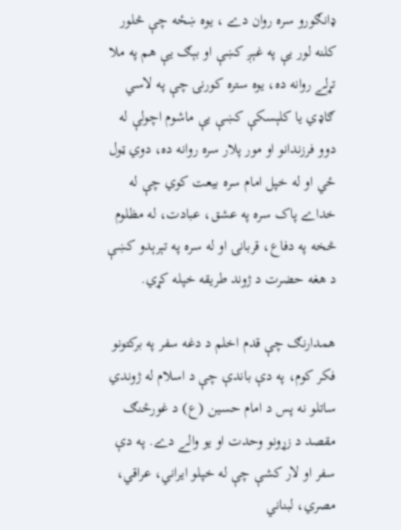ډانګورو سره روان دے ، يوه ښځه چې څلور کلنه لور يې په غېږ کښې او بېګ يې هم په ملا تړلے روانه ده، يوه ستره کورنۍ چې په لاسي ګاډي يا کلېسکې کښې يې ماشوم اچولې له دوو فرزندانو او مور پلار سره روانه ده، دوي ټول ځي او له خپل امام سره بيعت کوي چې له خداے پاک سره په عشق، عبادت، له مظلوم څخه په دفاع، قربانۍ او له سره په تېرېدو کښې د هغه حضرت د ژوند طريقه خپله کړي.

همدارنګ چې قدم اخلم د دغه سفر په برکتونو فکر کوم، په دې باندې چې د اسلام له ژوندي ساتلو نه پس د امام حسين (ع) د غورځنګ مقصد د زړونو وحدت او يو والے دے. په دې سفر او لار کشې چې له خپلو ايراني، عراقي، مصري، لبناني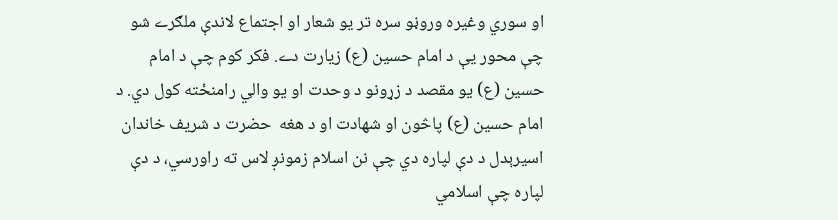او سوري وغيره وروڼو سره تر يو شعار او اجتماع لاندې ملګرے شو چې محور يې د امام حسين (ع) زيارت دے. فکر کوم چې د امام حسين (ع) يو مقصد د زړونو د وحدت او يو والي رامنځته کول دي. د امام حسين (ع) پاڅون او شهادت او د هغه  حضرت د شريف خاندان اسيرېدل د دې لپاره دي چې نن اسلام زمونږ لاس ته راورسي، د دې لپاره چې اسلامي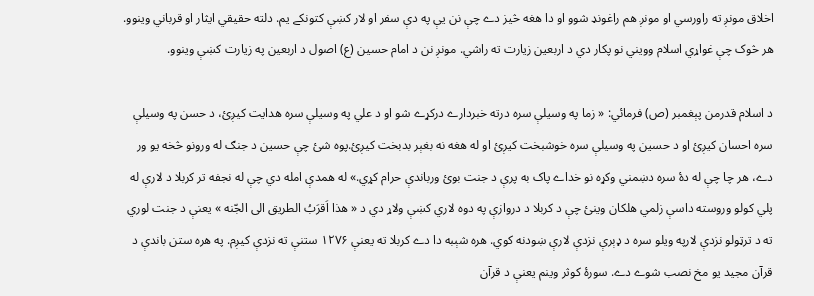اخلاق مونږ ته راورسي او مونږ هم راغونډ شوو او دا هغه څيز دے چې نن يې په دې سفر او لار کښې کتونکے يم. دلته حقيقي ايثار او قرباني وينوو. هر څوک چې غواړي اسلام وويني نو پکار دي د اربعين زيارت ته راشي. مونږ نن د امام حسين (ع) اصول د اربعين په زيارت کښې وينوو.

د اسلام قدرمن پېغمبر (ص) فرمائي: « زما په وسيلې سره درته خبردارے درکړے شو او د علي په وسيلې سره هدايت کيږئ، د حسن په وسيلې سره احسان کيږئ او د حسين په وسيلې سره خوشبخت کيږئ او له هغه نه بغېر بدبخت کيږئ.پوه شئ چې حسين د جنګ له ورونو څخه يو ور دے، هر چا چې له دۀ سره دښمني وکړه نو خداے پاک به پرې د جنت بوئ ورباندې حرام کړي.» له همدې امله دي چې له نجفه تر کربلا د لارې له پلي کولو وروسته داسې زلمي هلکان وينئ چې د کربلا د دروازې په دوه لاري کښې ولاړ دي د « هذا اَقرَبُ الطريق الی الجّنه » يعنې د جنت لوري ته د ترټولو نزدې لارپه ويلو سره د ډېرې نزدې لارې ښودنه کوي. هره شېبه دا دے کربلا ته يعنې ۱۲۷۶ ستنې ته نزدې کيږم. په هره ستن باندې د قرآن مجيد يو مخ نصب شوے دے. سورۀ کوثر وينم يعنې د قرآن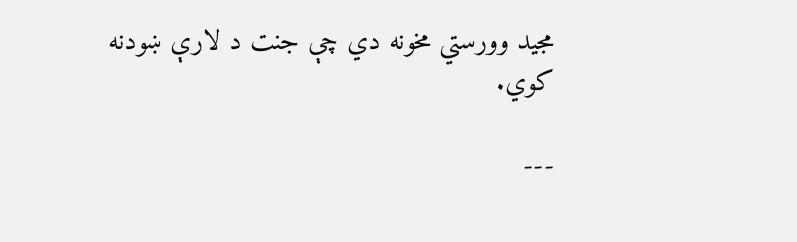مجيد وورستي مخونه دي چې جنت د لارې ښودنه کوي.

---